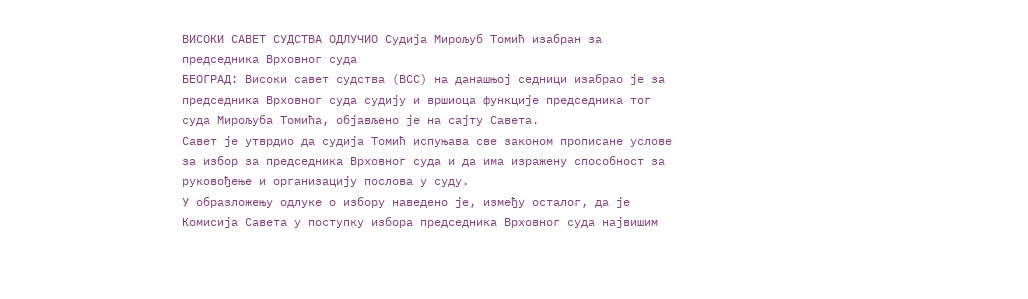ВИСОКИ САВЕТ СУДСТВА ОДЛУЧИО Судија Мирољуб Томић изабран за председника Врховног суда
БЕОГРАД: Високи савет судства (ВСС) на данашњој седници изабрао је за председника Врховног суда судију и вршиоца функције председника тог суда Мирољуба Томића, објављено је на сајту Савета.
Савет је утврдио да судија Томић испуњава све законом прописане услове за избор за председника Врховног суда и да има изражену способност за руковођење и организацију послова у суду.
У образложењу одлуке о избору наведено је, између осталог, да је Комисија Савета у поступку избора председника Врховног суда највишим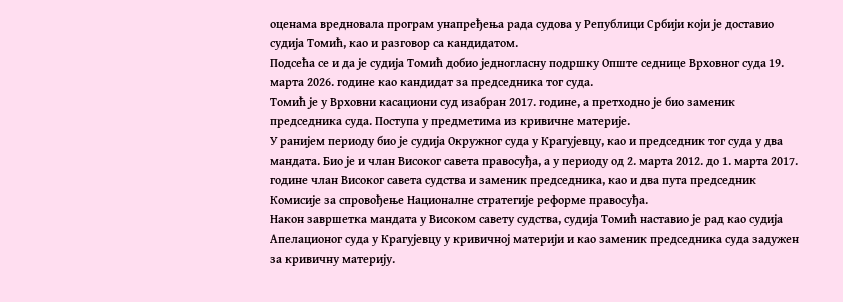оценама вредновала програм унапређења рада судова у Републици Србији који је доставио судија Томић, као и разговор са кандидатом.
Подсећа се и да је судија Томић добио једногласну подршку Опште седнице Врховног суда 19. марта 2026. године као кандидат за председника тог суда.
Томић је у Врховни касациони суд изабран 2017. године, а претходно је био заменик председника суда. Поступа у предметима из кривичне материје.
У ранијем периоду био је судија Окружног суда у Крагујевцу, као и председник тог суда у два мандата. Био је и члан Високог савета правосуђа, а у периоду од 2. марта 2012. до 1. марта 2017. године члан Високог савета судства и заменик председника, као и два пута председник Комисије за спровођење Националне стратегије реформе правосуђа.
Након завршетка мандата у Високом савету судства, судија Томић наставио је рад као судија Апелационог суда у Крагујевцу у кривичној материји и као заменик председника суда задужен за кривичну материју.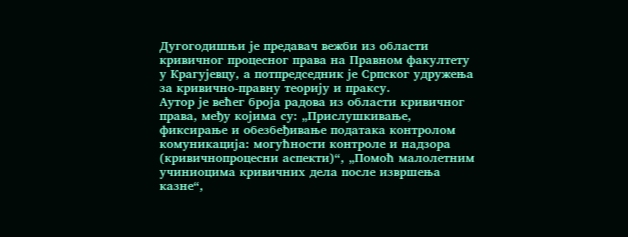Дугогодишњи је предавач вежби из области кривичног процесног права на Правном факултету у Крагујевцу, а потпредседник је Српског удружења за кривично-правну теорију и праксу.
Аутор је већег броја радова из области кривичног права, међу којима су: „Прислушкивање, фиксирање и обезбеђивање података контролом комуникација: могућности контроле и надзора (кривичнопроцесни аспекти)“, „Помоћ малолетним учиниоцима кривичних дела после извршења казне“,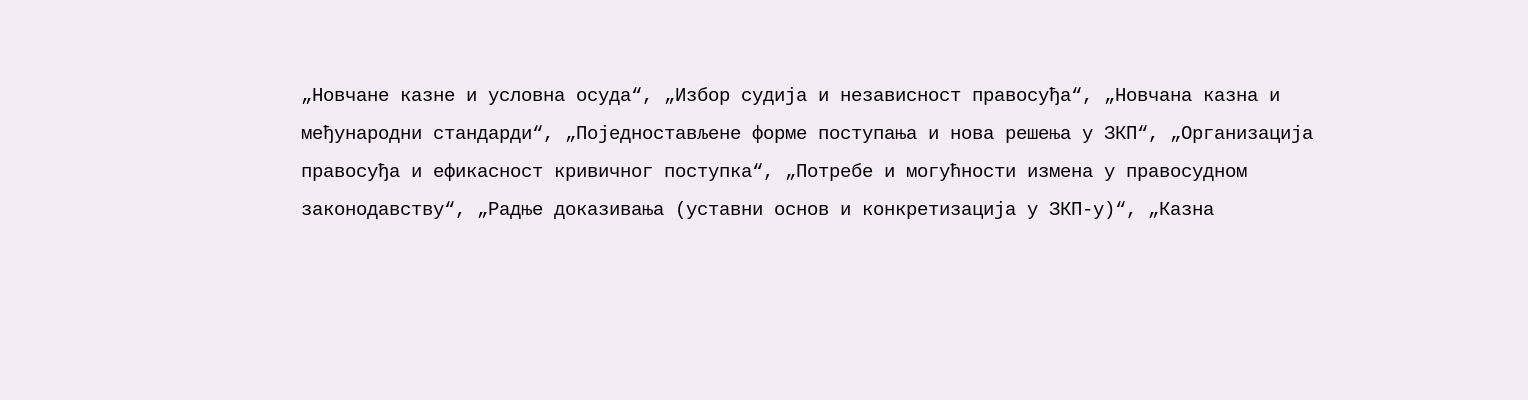„Новчане казне и условна осуда“, „Избор судија и независност правосуђа“, „Новчана казна и међународни стандарди“, „Поједностављене форме поступања и нова решења у ЗКП“, „Организација правосуђа и ефикасност кривичног поступка“, „Потребе и могућности измена у правосудном законодавству“, „Радње доказивања (уставни основ и конкретизација у ЗКП-у)“, „Казна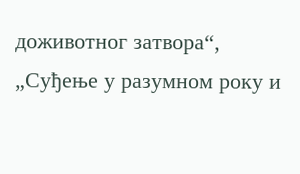доживотног затвора“, „Суђење у разумном року и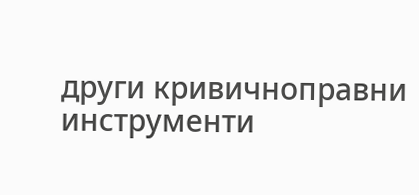други кривичноправни инструменти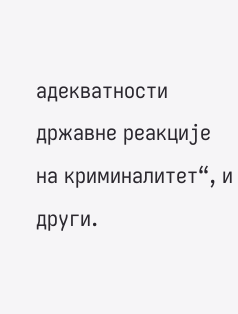адекватности државне реакције на криминалитет“, и други.